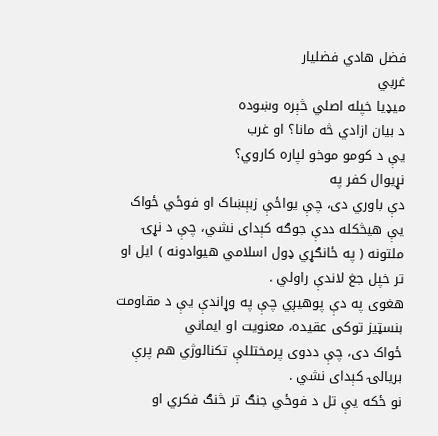فضل هادي فضليار
غربي
ميډيا خپله اصلي څېره وښوده
د بيان ازادي څه مانا؟ او غرب
يې د کومو موخو لپاره کاروي؟
نړيوال کفر په
دې باوري دى، چې يواځې زبېښاک او فوځي ځواک يې هيڅکله ددې جوګه کېداى نشي، چې د نړۍ
ملتونه ( په ځانګړي ډول اسلامي هيوادونه ) ايل او تر خپل جغ لاندې راولي .
هغوى په دې پوهيږي چې په وړاندې يې د مقاومت بنسټيز توکى عقيده، معنويت او ايماني
ځواک دى، چې ددوى پرمختللې تکنالوژي هم پرې بريالۍ کېداى نشي .
نو ځکه يې تل د فوځي جنګ تر څنګ فکري او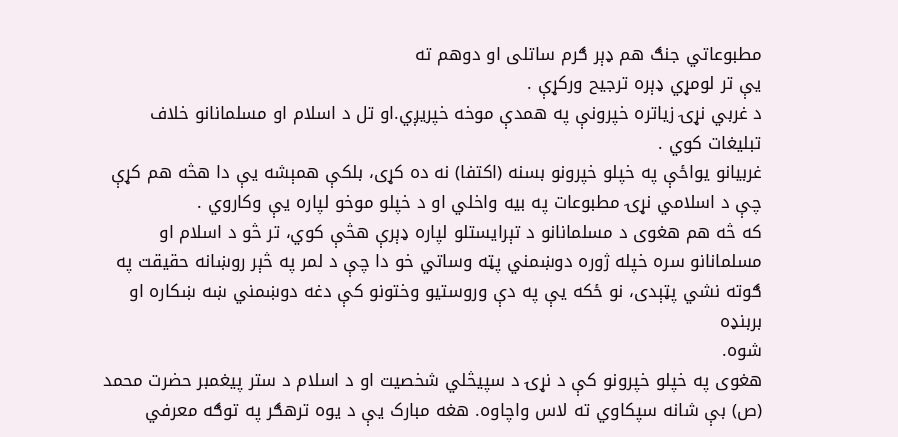مطبوعاتي جنګ هم ډېر ګرم ساتلى او دوهم ته
يې تر لومړي ډېره ترجيح ورکړې .
د غربي نړۍ زياتره خپرونې په همدې موخه خپريږي.او تل د اسلام او مسلمانانو خلاف
تبليغات کوي .
غربيانو يواځې په خپلو خپرونو بسنه (اکتفا) نه ده کړى، بلکې همېشه يې دا هڅه هم کړې
چې د اسلامي نړۍ مطبوعات په بيه واخلي او د خپلو موخو لپاره يې وکاروي .
که څه هم هغوى د مسلمانانو د تېرايستلو لپاره ډېرې هڅې کوي، تر څو د اسلام او
مسلمانانو سره خپله ژوره دوښمني پټه وساتي خو دا چې د لمر په څېر روښانه حقيقت په
ګوته نشي پټېدى، نو ځکه يې په دې وروستيو وختونو کې دغه دوښمني ښه ښکاره او بربنډه
شوه.
هغوى په خپلو خپرونو کې د نړۍ د سپيڅلي شخصيت او د اسلام د ستر پيغمبر حضرت محمد
(ص) بې شانه سپکاوي ته لاس واچاوه. هغه مبارک يې د يوه ترهګر په توګه معرفي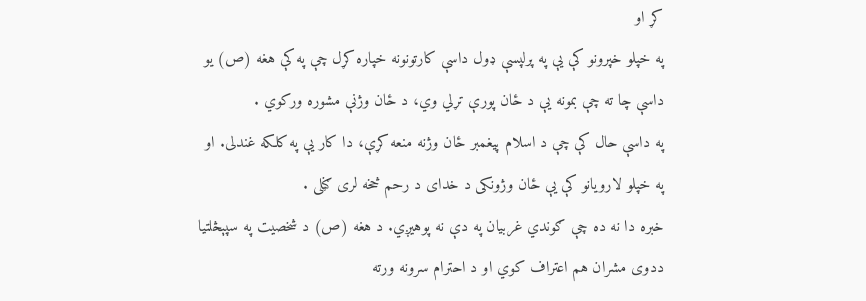کړ او
په خپلو خپرونو کې يې په پرلپسې ډول داسې کارتونونه خپاره کړل چې په کې هغه (ص) يو
داسې چا ته چې بمونه يې د ځان پورې تړلي وي، د ځان وژنې مشوره ورکوي .
په داسې حال کې چې د اسلام پيغمبر ځان وژنه منعه کړې، دا کار يې په کلکه غندلى. او
په خپلو لارويانو کې يې ځان وژونکى د خداى د رحم څخه لرى ګڼلى .
خبره دا نه ده چې ګوندي غربيان په دې نه پوهيږي. د هغه (ص) د شخصيت په سپېڅلتيا
ددوى مشران هم اعتراف کوي او د احترام سرونه ورته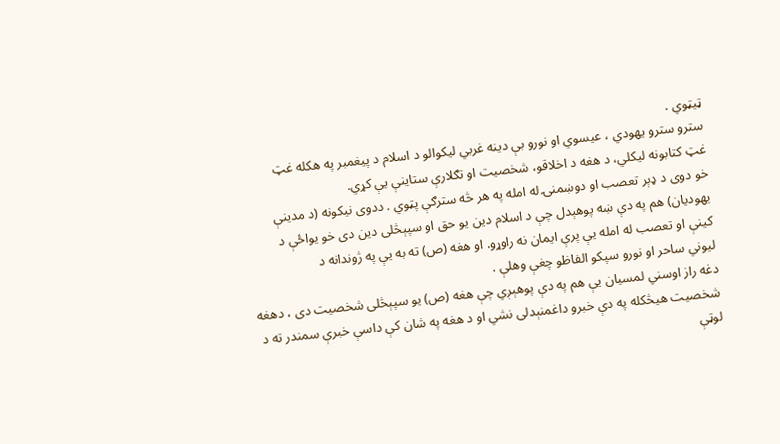ټيټوي .
سترو سترو يهودي ، عيسوي او نورو بې دينه غربي ليکوالو د اسلام د پيغمبر په هکله غټ
غټ کتابونه ليکلي، د هغه د اخلاقو، شخصيت او تګلارې ستاينې يې کړي.
خو دوى د ډېر تعصب او دوښمنۍ له امله په هر څه سترګې پټوي . ددوى نيکونه (د مدينې
يهوديان) هم په دې ښه پوهېدل چې د اسلام دين يو حق او سپېڅلى دين دى خو يواځې د
کينې او تعصب له امله يې پرې ايمان نه راوړو. او هغه (ص) ته به يې په ژوندانه د
ليوني ساحر او نورو سپکو الفاظو چغې وهلې .
دغه راز اوسني لمسيان يې هم په دې پوهېږي چې هغه (ص) يو سپېڅلى شخصيت دى ، دهغه
شخصيت هيڅکله په دې خبرو داغمنېدلى نشي او د هغه په شان کې داسې خبرې سمندر ته د
لوټې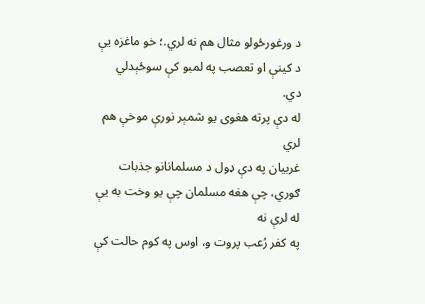د ورغورځولو مثال هم نه لري.؛ خو ماغزه يې د کينې او تعصب په لمبو کې سوځېدلي
دي.
له دې پرته هغوى يو شمېر نورې موخې هم لري
غربيان په دې ډول د مسلمانانو جذبات ګوري، چې هغه مسلمان چې يو وخت به يې له لرې نه
په کفر رُعب پروت و، اوس په کوم حالت کې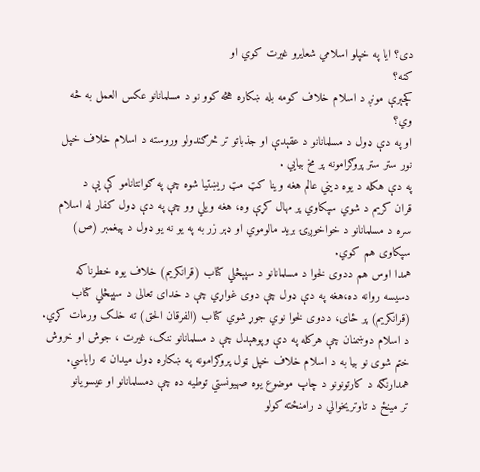دى؟ ايا په خپلو اسلامي شعايرو غيرت کوي او
کنه؟
کچېرې مونږ د اسلام خلاف کومه بله ښکاره هڅه کوو نو د مسلمانانو عکس العمل به څه
وي؟
او په دې ډول د مسلمانانو د عقېدې او جذباتو تر څرګندولو وروسته د اسلام خلاف خپل
نور ستر ستر پروګرامونه پر مخ بيايي .
په دې هکله د يوه ديني عالم هغه وينا کټ مټ ريښتيا شوه چې په ګوانتانامو کې يې د
قران کريم د شوي سپکاوي پر مهال کړې وه، هغه ويلي وو چې په دې ډول کفار له اسلام
سره د مسلمانانو د خواخوږۍ بريد مالوموي او ډېر زر به په يو نه يو ډول د پيغمبر (ص)
سپکاوى هم کوي.
همدا اوس هم ددوى لخوا د مسلمانانو د سپېڅلي کتاب (قرانکريم) خلاف يوه خطرناکه
دسيسه روانه ده،هغه په دې ډول چې دوى غواړي چې د خداى تعالى د سپېڅلي کتاب
(قرانکريم) پر ځاى، ددوى لخوا نوي جوړ شوي کتاب (الفرقان الحق) ته خلک ورمات کړي.
د اسلام دوښمنان چې هرکله په دې وپوهېدل چې د مسلمانانو ننګ، غيرت ، جوش او خروش
ختم شوى نو بيا به د اسلام خلاف خپل ټول پروګرامونه په ښکاره ډول ميدان ته راباسي.
همدارنګه د کارتونونو د چاپ موضوع يوه صهيونستي توطيه ده چې دمسلمانانو او عيسويانو
تر مينځ د تاوتريخوالي د رامنځته کولو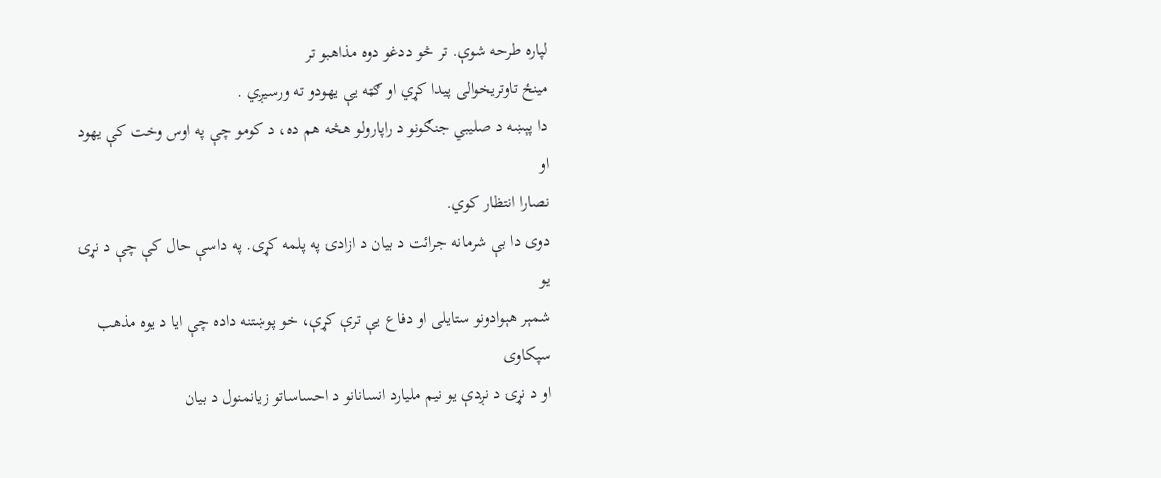لپاره طرحه شوې. تر څو ددغو دوه مذاهبو تر
مينځ تاوتريخوالى پيدا کړي او ګټه يې يهودو ته ورسيږي .
دا پېښه د صليبي جنګونو د راپارولو هڅه هم ده، د کومو چې په اوس وخت کې يهود او
نصارا انتظار کوي.
دوى دا بې شرمانه جرائت د بيان د ازادۍ په پلمه کړى. په داسې حال کې چې د نړۍ يو
شمېر هېوادونو ستايلى او دفاع يې ترې کړې، خو پوښتنه داده چې ايا د يوه مذهب سپکاوى
او د نړۍ د نږدې يو نيم مليارد انسانانو د احساساتو زيانمنول د بيان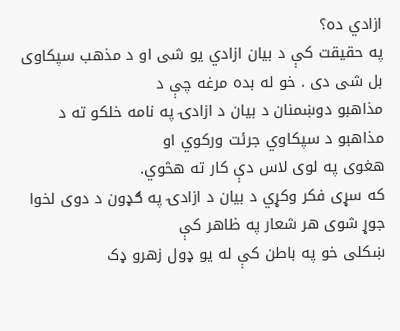ازادي ده؟
په حقيقت کې د بيان ازادي يو شى او د مذهب سپکاوى بل شى دى . خو له بده مرغه چې د
مذاهبو دوښمنان د بيان د ازادۍ په نامه خلکو ته د مذاهبو د سپکاوي جرئت ورکوي او
هغوى په لوى لاس دې کار ته هڅوي.
که سړى فکر وکړي د بيان د ازادۍ په ګډون د دوى لخوا جوړ شوى هر شعار په ظاهر کې
ښکلى خو په باطن کې له يو ډول زهرو ډک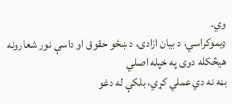وي.
ډيموکراسي، د بيان ازادی، د ښځو حقوق او داسې نور شعارونه هيڅکله دوى په خپله اصلي
بڼه نه دي عملي کړي، بلکې له دغو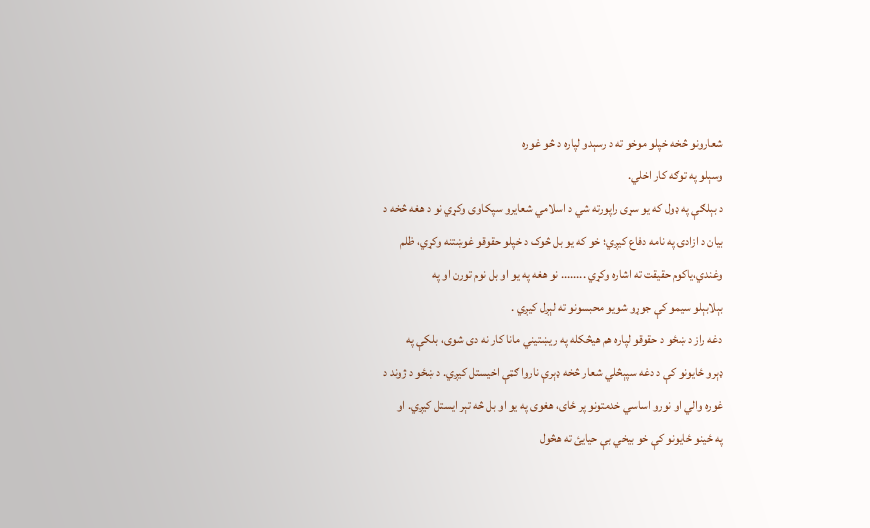شعارونو څخه خپلو موخو ته د رسېدو لپاره د څو غوره
وسېلو په توګه کار اخلي.
د بېلګې په ډول که يو سړى راپورته شي د اسلامي شعايرو سپکاوى وکړي نو د هغه څخه د
بيان د ازادۍ په نامه دفاع کيږي؛ خو که يو بل څوک د خپلو حقوقو غوښتنه وکړي، ظلم
وغندي،ياکوم حقيقت ته اشاره وکړي ........ نو هغه په يو او بل نوم تورن او په
بېلابېلو سيمو کې جوړو شويو محبسونو ته لېږل کيږي .
دغه راز د ښځو د حقوقو لپاره هم هيڅکله په ريښتيني مانا کار نه دى شوى، بلکې په
ډېرو ځايونو کې د دغه سپېڅلي شعار څخه ډېرې ناروا ګټې اخيستل کيږي. د ښځو د ژوند د
غوره والي او نورو اساسي خدمتونو پر ځاى، هغوى په يو او بل څه تېر ايستل کيږي. او
په ځينو ځايونو کې خو بيخي بې حيايئ ته هڅول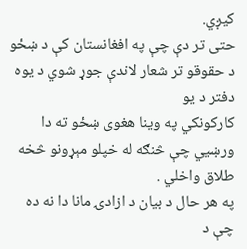کيږي.
حتى تر دې چې په افغانستان کې د ښځو د حقوقو تر شعار لاندې جوړ شوي د يوه دفتر د يو
کارکونکي په وينا هغوى ښځو ته دا ورښيي چې څنګه له خپلو مېړونو څخه طلاق واخلي .
په هر حال د بيان د ازادۍ مانا دا نه ده چې د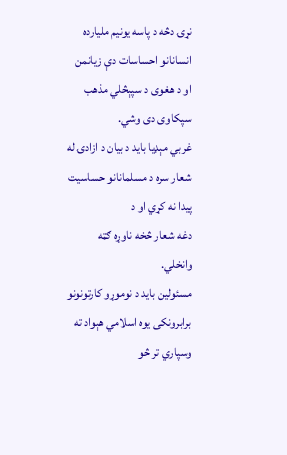نړۍ دڅه د پاسه يونيم مليارده
انسانانو احساسات دې زيانمن او د هغوى د سپېڅلي مذهب سپکاوى دى وشي.
غربي مېډيا بايد د بيان د ازادۍ له شعار سره د مسلمانانو حساسيت پيدا نه کړي او د
دغه شعار څخه ناوړه ګټه وانخلي.
مسئولين بايد د نوموړو کارتونونو برابرونکى يوه اسلامي هېواد ته وسپاري تر څو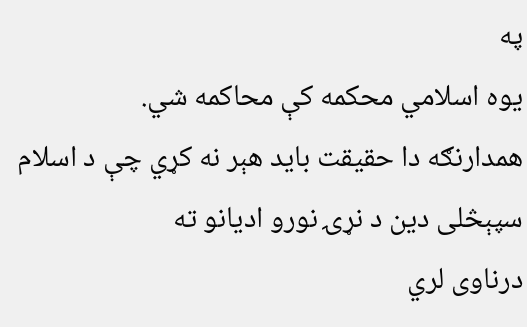په
يوه اسلامي محکمه کې محاکمه شي.
همدارنګه دا حقيقت بايد هېر نه کړي چې د اسلام سپېڅلى دين د نړۍ نورو اديانو ته
درناوى لري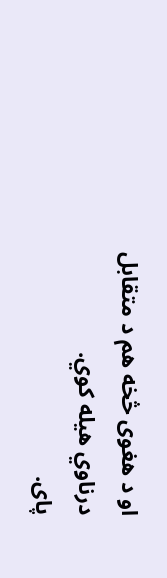او د هغوى څخه هم د متقابل درناوي هيله کوي.
پای.